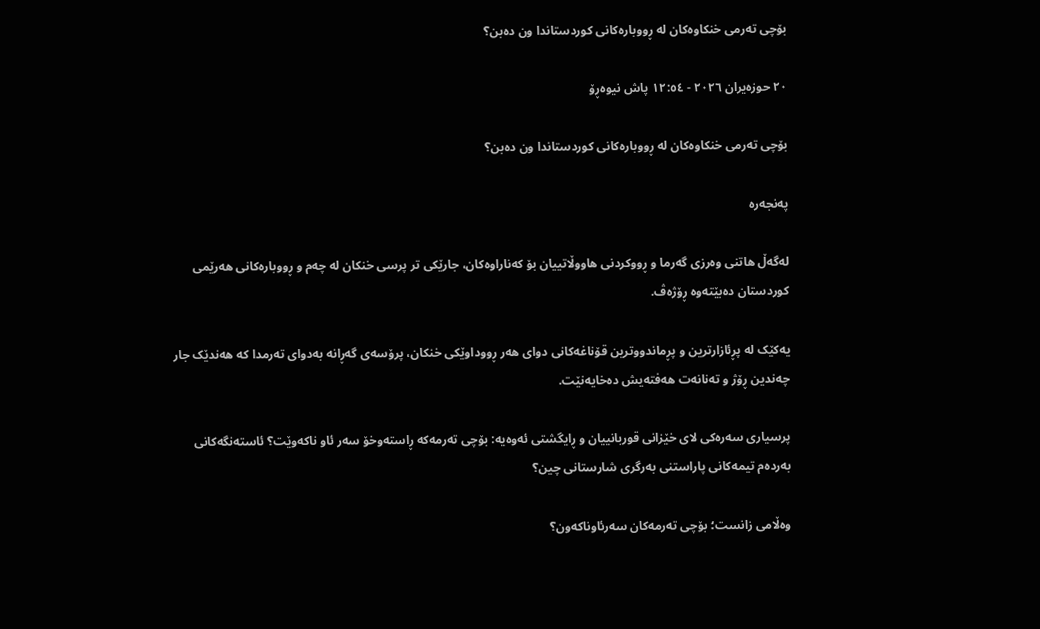بۆچی تەرمی خنکاوەکان لە ڕووبارەکانی کوردستاندا ون دەبن؟

٢٠ حوزەیران ٢٠٢٦ - ١٢:٥٤ پاش نیوەڕۆ

بۆچی تەرمی خنکاوەکان لە ڕووبارەکانی کوردستاندا ون دەبن؟

پەنجەرە

لەگەڵ هاتنی وەرزی گەرما و ڕووکردنی هاووڵاتییان بۆ کەناراوەکان، جارێکی تر پرسی خنکان لە چەم و ڕووبارەکانی هەرێمی کوردستان دەبێتەوە ڕۆژەڤ.

یەکێک لە پڕئازارترین و پڕماندووترین قۆناغەکانی دوای هەر ڕووداوێکی خنکان، پرۆسەی گەڕانە بەدوای تەرمدا کە هەندێک جار چەندین ڕۆژ و تەنانەت هەفتەیش دەخایەنێت.

پرسیاری سەرەکی لای خێزانی قوربانییان و ڕایگشتی ئەوەیە: بۆچی تەرمەکە ڕاستەوخۆ سەر ئاو ناکەوێت؟ ئاستەنگەکانی بەردەم تیمەکانی پاراستنی بەرگری شارستانی چین؟

وەڵامی زانست؛ بۆچی تەرمەکان سەرئاوناکەون؟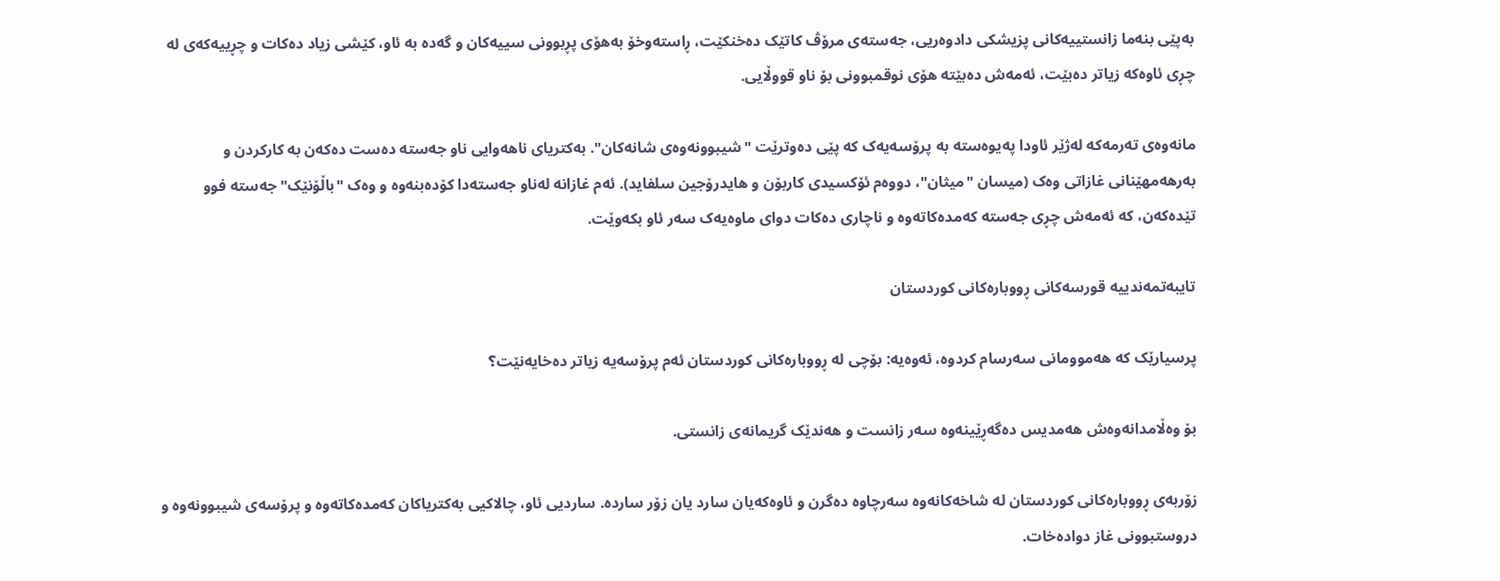بەپێی بنەما زانستییەکانی پزیشکی دادوەریی، جەستەی مرۆڤ کاتێک دەخنکێت، ڕاستەوخۆ بەهۆی پڕبوونی سییەکان و گەدە بە ئاو، کێشی زیاد دەکات و چڕییەکەی لە چڕی ئاوەکە زیاتر دەبێت، ئەمەش دەبێتە هۆی نوقمبوونی بۆ ناو قووڵایی.

مانەوەی تەرمەکە لەژێر ئاودا پەیوەستە بە پرۆسەیەک کە پێی دەوترێت "شیبوونەوەی شانەکان". بەکتریای ناهەوایی ناو جەستە دەست دەکەن بە کارکردن و بەرهەمهێنانی غازاتی وەک (میسان "میثان"، دووەم ئۆکسیدی کاربۆن و هایدرۆجین سلفاید). ئەم غازانە لەناو جەستەدا کۆدەبنەوە و وەک "باڵۆنێک" جەستە فوو تێدەکەن، کە ئەمەش چڕی جەستە کەمدەکاتەوە و ناچاری دەکات دوای ماوەیەک سەر ئاو بکەوێت.

تایبەتمەندییە قورسەکانی ڕووبارەکانی کوردستان

پرسیارێک کە هەموومانی سەرسام کردوە، ئەوەیە: بۆچی لە ڕووبارەکانی کوردستان ئەم پرۆسەیە زیاتر دەخایەنێت؟

بۆ وەڵامدانەوەش هەمدیس دەگەڕێینەوە سەر زانست و هەندێک گریمانەی زانستی.

زۆربەی ڕووبارەکانی کوردستان لە شاخەکانەوە سەرچاوە دەگرن و ئاوەکەیان سارد یان زۆر ساردە. ساردیی ئاو، چالاکیی بەکتریاکان کەمدەکاتەوە و پرۆسەی شیبوونەوە و دروستبوونی غاز دوادەخات.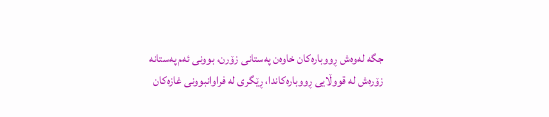جگە لەوەش ڕووبارەکان خاوەن پەستانی زۆرن، بوونی ئەم پەستانە زۆرەش لە قووڵایی ڕووبارەکاندا، ڕێگری لە فراوانبوونی غازەکان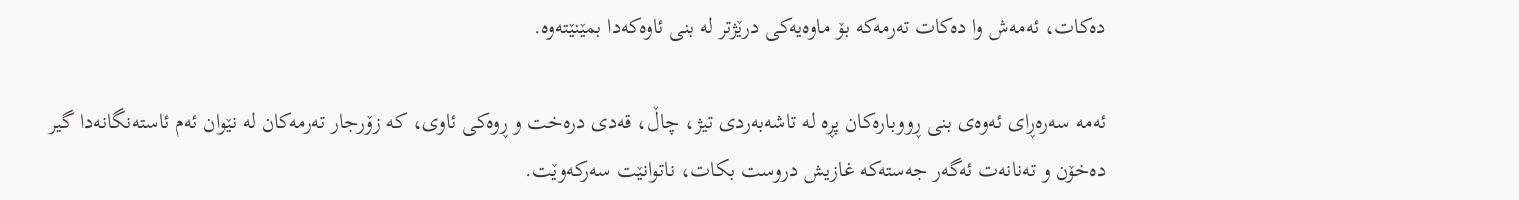دەکات، ئەمەش وا دەکات تەرمەکە بۆ ماوەیەکی درێژتر لە بنی ئاوەکەدا بمێنێتەوە.

ئەمە سەرەڕای ئەوەی بنی ڕووبارەکان پڕە لە تاشەبەردی تیژ، چاڵ، قەدی درەخت و ڕوەکی ئاوی، کە زۆرجار تەرمەکان لە نێوان ئەم ئاستەنگانەدا گیر دەخۆن و تەنانەت ئەگەر جەستەکە غازیش دروست بکات، ناتوانێت سەرکەوێت.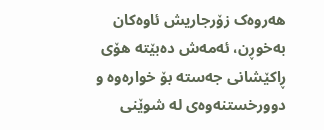هەروەک زۆرجاریش ئاوەکان بەخوڕن، ئەمەش دەبێتە هۆی ڕاکێشانی جەستە بۆ خوارەوە و دوورخستنەوەی لە شوێنی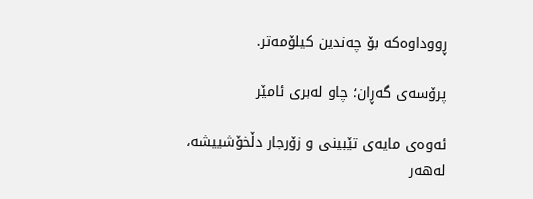ڕووداوەکە بۆ چەندین کیلۆمەتر.

پرۆسەی گەڕان؛ چاو لەبری ئامێر

ئەوەی مایەی تێبینی و زۆرجار دڵخۆشییشە، لەهەر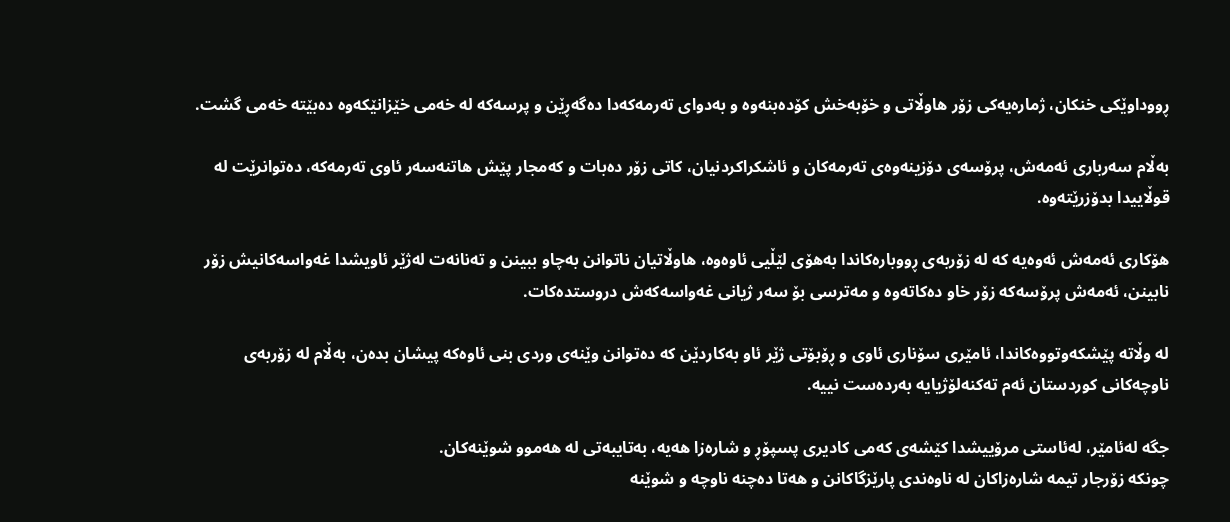ڕووداوێکی خنکان، ژمارەیەکی زۆر هاوڵاتی و خۆبەخش کۆدەبنەوە و بەدوای تەرمەکەدا دەگەڕێن و پرسەکە لە خەمی خێزانێکەوە دەبێتە خەمی گشت.

بەڵام سەرباری ئەمەش، پرۆسەی دۆزینەوەی تەرمەکان و ئاشکراکردنیان، کاتی زۆر دەبات و کەمجار پێش هاتنەسەر ئاوی تەرمەکە، دەتوانرێت لە قوڵاییدا بدۆزرێتەوە.

هۆکاری ئەمەش ئەوەیە کە لە زۆربەی ڕووبارەکاندا بەهۆی لێڵیی ئاوەوە، هاوڵاتیان ناتوانن بەچاو ببینن و تەنانەت لەژێر ئاویشدا غەواسەکانیش زۆر نابینن، ئەمەش پرۆسەکە زۆر خاو دەکاتەوە و مەترسی بۆ سەر ژیانی غەواسەکەش دروستدەکات.

لە وڵاتە پێشکەوتووەکاندا، ئامێری سۆناری ئاوی و ڕۆبۆتی ژێر ئاو بەکاردێن کە دەتوانن وێنەی وردی بنی ئاوەکە پیشان بدەن، بەڵام لە زۆربەی ناوچەکانی کوردستان ئەم تەکنەلۆژیایە بەردەست نییە.

جگە لەئامێر، لەئاستی مرۆییشدا کێشەی کەمی کادیری پسپۆڕ و شارەزا هەیە، بەتایبەتی لە هەموو شوێنەکان.
چونکە زۆرجار تیمە شارەزاکان لە ناوەندی پارێزگاکانن و هەتا دەچنە ناوچە و شوێنە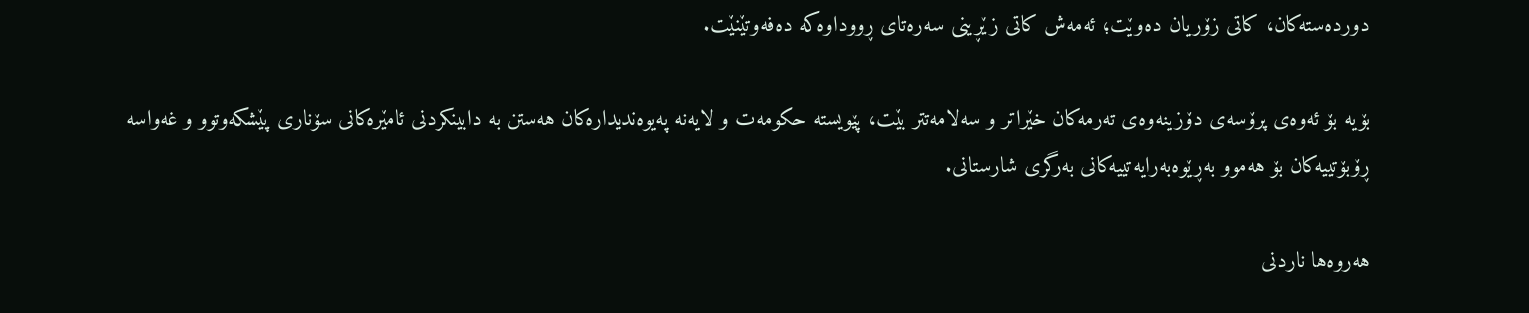دوردەستەکان، کاتی زۆریان دەوێت؛ ئەمەش کاتی زێڕینی سەرەتای ڕووداوەکە دەفەوتێنێت.

بۆیە بۆ ئەوەی پرۆسەی دۆزینەوەی تەرمەکان خێراتر و سەلامەتتر بێت، پێویستە حکومەت و لایەنە پەیوەندیدارەکان هەستن بە دابینکردنی ئامێرەکانی سۆناری پێشکەوتوو و غەواسە ڕۆبۆتییەکان بۆ هەموو بەڕێوەبەرایەتییەکانی بەرگری شارستانی.

هەروەها ناردنی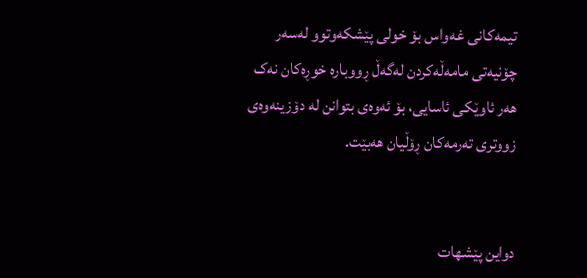تیمەکانی غەواس بۆ خولی پێشکەوتوو لەسەر چۆنیەتی مامەڵەکردن لەگەڵ ڕووبارە خوڕەکان نەک هەر ئاوێکی ئاسایی، بۆ ئەوەی بتوانن لە دۆزینەوەی زووتری تەرمەکان ڕۆڵیان هەبێت.


دواین پێشهات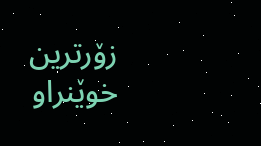زۆرترین خوێنراو